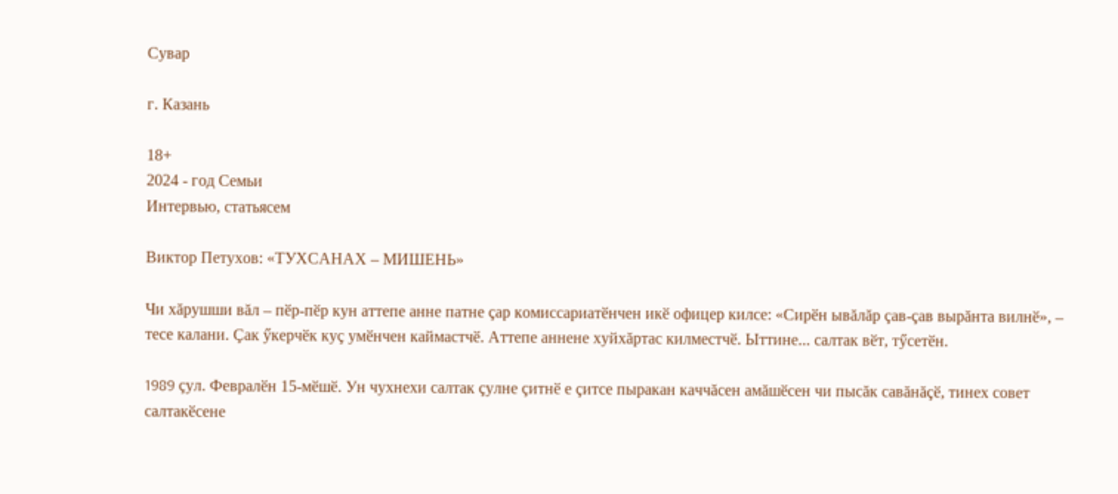Сувар

г. Казань

18+
2024 - год Семьи
Интервью, статьясем

Виктор Петухов: «ТУХСАНАХ – МИШЕНЬ»

Чи хăрушши вăл – пӗр-пӗр кун аттепе анне патне çар комиссариатӗнчен икӗ офицер килсе: «Сирӗн ывăлăр çав-çав вырăнта вилнӗ», – тесе калани. Çак ӳкерчӗк куç умӗнчен каймастчӗ. Аттепе аннене хуйхăртас килместчӗ. Ыттине... салтак вӗт, тӳсетӗн.

1989 çул. Февралӗн 15-мӗшӗ. Ун чухнехи салтак çулне çитнӗ е çитсе пыракан каччăсен амăшӗсен чи пысăк савăнăçӗ, тинех совет салтакӗсене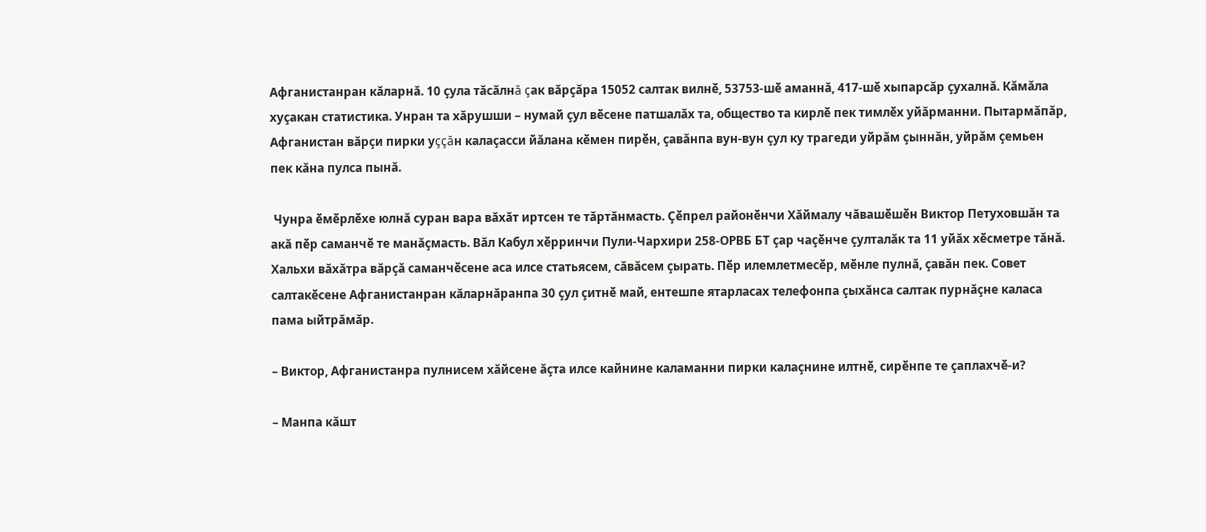Афганистанран кăларнă. 10 çула тăсăлнă çак вăрçăра 15052 салтак вилнӗ, 53753-шӗ аманнă, 417-шӗ хыпарсăр çухалнă. Кăмăла хуçакан статистика. Унран та хăрушши – нумай çул вӗсене патшалăх та, общество та кирлӗ пек тимлӗх уйăрманни. Пытармăпăр, Афганистан вăрçи пирки уççăн калаçасси йăлана кӗмен пирӗн, çавăнпа вун-вун çул ку трагеди уйрăм çыннăн, уйрăм çемьен пек кăна пулса пынă.

 Чунра ӗмӗрлӗхе юлнă суран вара вăхăт иртсен те тăртăнмасть. Çӗпрел районӗнчи Хăймалу чăвашӗшӗн Виктор Петуховшăн та акă пӗр саманчӗ те манăçмасть. Вăл Кабул хӗрринчи Пули-Чархири 258-ОРВБ БТ çар чаçӗнче çулталăк та 11 уйăх хӗсметре тăнă. Хальхи вăхăтра вăрçă саманчӗсене аса илсе статьясем, сăвăсем çырать. Пӗр илемлетмесӗр, мӗнле пулнă, çавăн пек. Совет салтакӗсене Афганистанран кăларнăранпа 30 çул çитнӗ май, ентешпе ятарласах телефонпа çыхăнса салтак пурнăçне каласа пама ыйтрăмăр.

– Виктор, Афганистанра пулнисем хăйсене ăçта илсе кайнине каламанни пирки калаçнине илтнӗ, сирӗнпе те çаплахчӗ-и?

– Манпа кăшт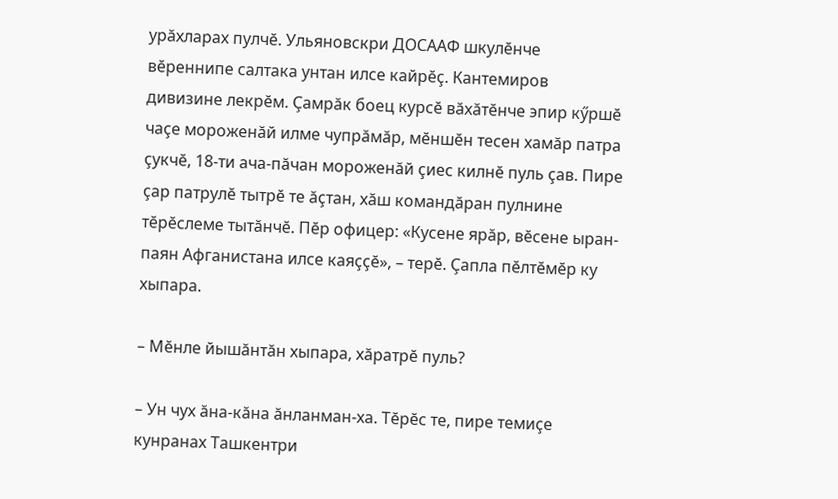урăхларах пулчӗ. Ульяновскри ДОСААФ шкулӗнче вӗреннипе салтака унтан илсе кайрӗç. Кантемиров дивизине лекрӗм. Çамрăк боец курсӗ вăхăтӗнче эпир кӳршӗ чаçе мороженăй илме чупрăмăр, мӗншӗн тесен хамăр патра çукчӗ, 18-ти ача-пăчан мороженăй çиес килнӗ пуль çав. Пире çар патрулӗ тытрӗ те ăçтан, хăш командăран пулнине тӗрӗслеме тытăнчӗ. Пӗр офицер: «Кусене ярăр, вӗсене ыран-паян Афганистана илсе каяççӗ», – терӗ. Çапла пӗлтӗмӗр ку хыпара.

– Мӗнле йышăнтăн хыпара, хăратрӗ пуль?

– Ун чух ăна-кăна ăнланман-ха. Тӗрӗс те, пире темиçе кунранах Ташкентри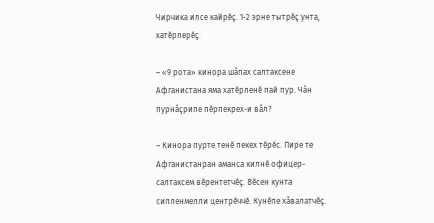Чирчика илсе кайрӗç. 1-2 эрне тытрӗç унта, хатӗрлерӗç.

– «9 рота» кинора шăпах салтаксене Афганистана яма хатӗрленӗ пай пур. Чăн пурнăçрипе пӗрпекрех-и вăл?

– Кинора пурте тенӗ пекех тӗрӗс. Пире те Афганистанран аманса килнӗ офицер-салтаксем вӗрентетчӗç. Вӗсен кунта сипленмелли центрӗччӗ. Кунӗпе хăвалатчӗç.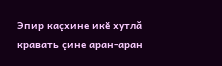Эпир каçхине икӗ хутлă кравать çине аран-аран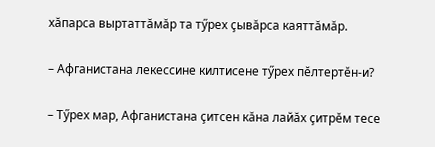хăпарса выртаттăмăр та тӳрех çывăрса каяттăмăр.

– Афганистана лекессине килтисене тӳрех пӗлтертӗн-и?

– Тӳрех мар, Афганистана çитсен кăна лайăх çитрӗм тесе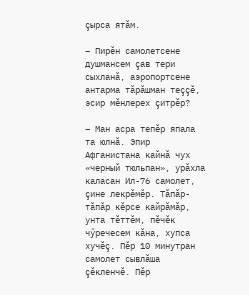çырса ятăм.

– Пирӗн самолетсене душмансем çав тери сыхланă, аэропортсене антарма тăрăшман теççӗ, эсир мӗнлерех çитрӗр?

– Ман асра тепӗр япала та юлнă. Эпир Афганистана кайнă чух «черный тюльпан», урăхла каласан Ил-76 самолет, çине лекрӗмӗр. Тăпăр-тăпăр кӗрсе кайрăмăр, унта тӗттӗм, пӗчӗк чӳречесем кăна, хупса хучӗç. Пӗр 10 минутран самолет сывлăша çӗкленчӗ. Пӗр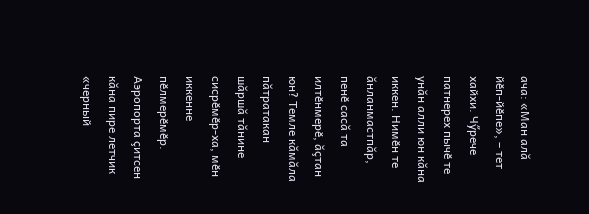ача: «Ман алă йӗп-йӗпе», – тет хайхи. Чӳрече патнерех пычӗ те унăн алли юн кăна иккен. Нимӗн те ăнланмастпăр, пенӗ сасă та илтӗнмерӗ, ăçтан юн? Темле кăмăла пăтратакан шăршă тăнине сисрӗмӗр-ха, мӗн иккенне пӗлмерӗмӗр. Аэропорта çитсен кăна пире летчик «черный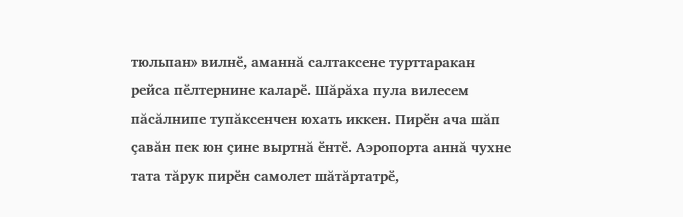тюльпан» вилнӗ, аманнă салтаксене турттаракан рейса пӗлтернине каларӗ. Шăрăха пула вилесем пăсăлнипе тупăксенчен юхать иккен. Пирӗн ача шăп çавăн пек юн çине выртнă ӗнтӗ. Аэропорта аннă чухне тата тăрук пирӗн самолет шăтăртатрӗ,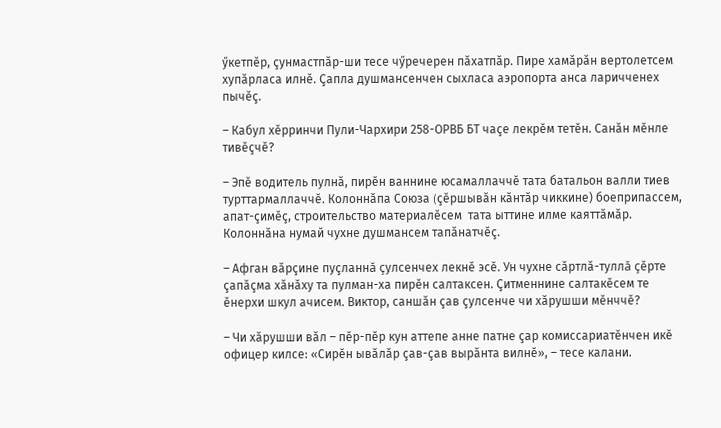ӳкетпӗр, çунмастпăр-ши тесе чӳречерен пăхатпăр. Пире хамăрăн вертолетсем хупăрласа илнӗ. Çапла душмансенчен сыхласа аэропорта анса ларичченех пычӗç.

– Кабул хӗрринчи Пули-Чархири 258-ОРВБ БТ чаçе лекрӗм тетӗн. Санăн мӗнле тивӗçчӗ?

– Эпӗ водитель пулнă, пирӗн ваннине юсамаллаччӗ тата батальон валли тиев турттармаллаччӗ. Колоннăпа Союза (çӗршывăн кăнтăр чиккине) боеприпассем, апат-çимӗç, строительство материалӗсем  тата ыттине илме каяттăмăр. Колоннăна нумай чухне душмансем тапăнатчӗç.

– Афган вăрçине пуçланнă çулсенчех лекнӗ эсӗ. Ун чухне сăртлă-туллă çӗрте çапăçма хăнăху та пулман-ха пирӗн салтаксен. Çитменнине салтакӗсем те ӗнерхи шкул ачисем. Виктор, саншăн çав çулсенче чи хăрушши мӗнччӗ?

– Чи хăрушши вăл – пӗр-пӗр кун аттепе анне патне çар комиссариатӗнчен икӗ офицер килсе: «Сирӗн ывăлăр çав-çав вырăнта вилнӗ», – тесе калани.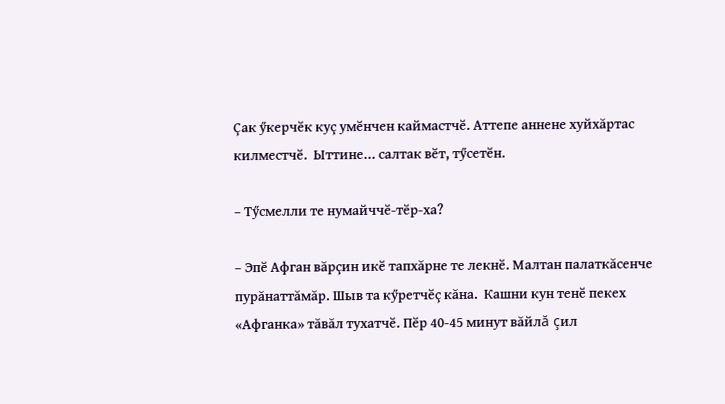Çак ӳкерчӗк куç умӗнчен каймастчӗ. Аттепе аннене хуйхăртас килместчӗ.  Ыттине... салтак вӗт, тӳсетӗн.

– Тӳсмелли те нумайччӗ-тӗр-ха?

– Эпӗ Афган вăрçин икӗ тапхăрне те лекнӗ. Малтан палаткăсенче пурăнаттăмăр. Шыв та кӳретчӗç кăна.  Кашни кун тенӗ пекех «Афганка» тăвăл тухатчӗ. Пӗр 40-45 минут вăйлă çил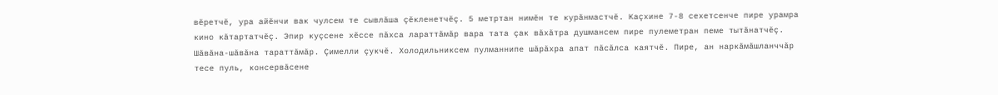вӗретчӗ, ура айӗнчи вак чулсем те сывлăша çӗкленетчӗç. 5 метртан нимӗн те курăнмастчӗ. Каçхине 7-8 сехетсенче пире урамра кино кăтартатчӗç. Эпир куçсене хӗссе пăхса лараттăмăр вара тата çак вăхăтра душмансем пире пулеметран пеме тытăнатчӗç. Шăвăна-шăвăна тараттăмăр. Çимелли çукчӗ. Холодильниксем пулманнипе шăрăхра апат пăсăлса каятчӗ. Пире, ан наркăмăшланччăр тесе пуль, консервăсене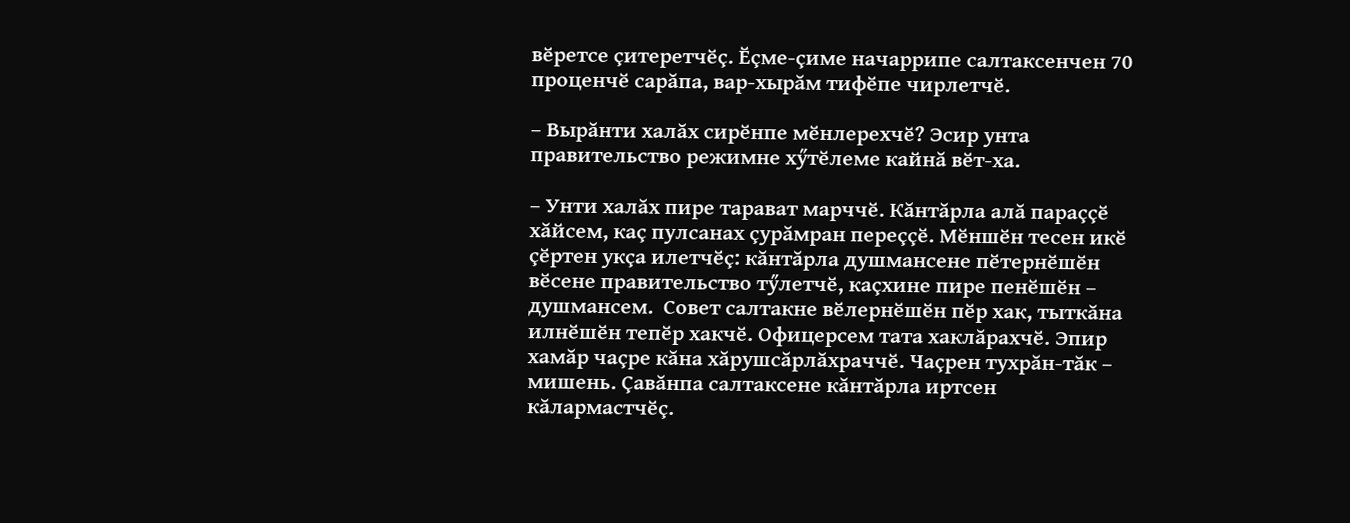вӗретсе çитеретчӗç. Ӗçме-çиме начаррипе салтаксенчен 70 проценчӗ сарăпа, вар-хырăм тифӗпе чирлетчӗ.

– Вырăнти халăх сирӗнпе мӗнлерехчӗ? Эсир унта правительство режимне хӳтӗлеме кайнă вӗт-ха.

– Унти халăх пире тарават марччӗ. Кăнтăрла алă параççӗ хăйсем, каç пулсанах çурăмран переççӗ. Мӗншӗн тесен икӗ çӗртен укçа илетчӗç: кăнтăрла душмансене пӗтернӗшӗн вӗсене правительство тӳлетчӗ, каçхине пире пенӗшӗн – душмансем.  Совет салтакне вӗлернӗшӗн пӗр хак, тыткăна илнӗшӗн тепӗр хакчӗ. Офицерсем тата хаклăрахчӗ. Эпир хамăр чаçре кăна хăрушсăрлăхраччӗ. Чаçрен тухрăн-тăк – мишень. Çавăнпа салтаксене кăнтăрла иртсен кăлармастчӗç.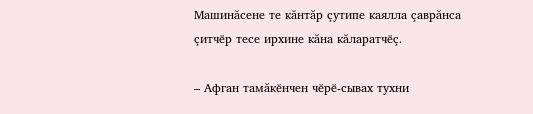Машинăсене те кăнтăр çутипе каялла çаврăнса çитчӗр тесе ирхине кăна кăларатчӗç.

– Афган тамăкӗнчен чӗрӗ-сывах тухни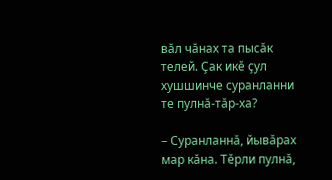вăл чăнах та пысăк телей. Çак икӗ çул хушшинче суранланни те пулнă-тăр-ха?

– Суранланнă, йывăрах  мар кăна. Тӗрли пулнă,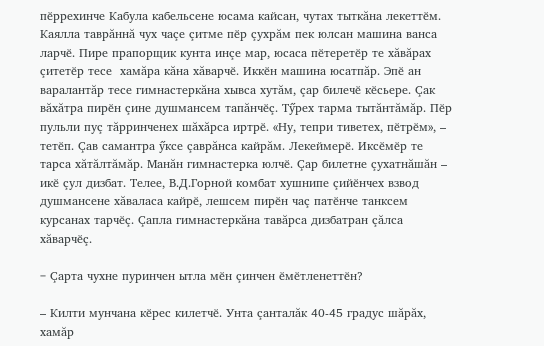пӗррехинче Кабула кабельсене юсама кайсан, чутах тыткăна лекеттӗм. Каялла таврăннă чух чаçе çитме пӗр çухрăм пек юлсан машина ванса ларчӗ. Пире прапорщик кунта инçе мар, юсаса пӗтеретӗр те хăвăрах çитетӗр тесе  хамăра кăна хăварчӗ. Иккӗн машина юсатпăр. Эпӗ ан варалантăр тесе гимнастеркăна хывса хутăм, çар билечӗ кӗсьере. Çак вăхăтра пирӗн çине душмансем тапăнчӗç. Тӳрех тарма тытăнтăмăр. Пӗр пульли пуç тăрринченех шăхăрса иртрӗ. «Ну, тепри тиветех, пӗтрӗм», – тетӗп. Çав самантра ӳксе çаврăнса кайрăм. Лекеймерӗ. Иксӗмӗр те тарса хăтăлтăмăр. Манăн гимнастерка юлчӗ. Çар билетне çухатнăшăн – икӗ çул дизбат. Телее, В.Д.Горной комбат хушнипе çийӗнчех взвод душмансене хăваласа кайрӗ, лешсем пирӗн чаç патӗнче танксем курсанах тарчӗç. Çапла гимнастеркăна тавăрса дизбатран çăлса хăварчӗç.

– Çарта чухне пуринчен ытла мӗн çинчен ӗмӗтленеттӗн?

– Килти мунчана кӗрес килетчӗ. Унта çанталăк 40-45 градус шăрăх, хамăр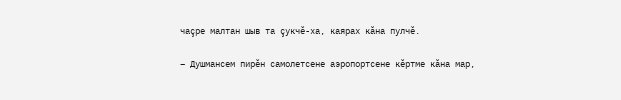чаçре малтан шыв та çукчӗ-ха, каярах кăна пулчӗ.

– Душмансем пирӗн самолетсене аэропортсене кӗртме кăна мар,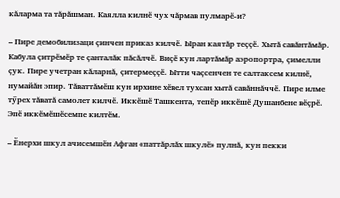кăларма та тăрăшман. Каялла килнӗ чух чăрмав пулмарӗ-и?

– Пире демобилизаци çинчен приказ килчӗ. Ыран каятăр теççӗ. Хытă савăнтăмăр. Кабула çитрӗмӗр те çанталăк пăсăлчӗ. Виçӗ кун лартăмăр аэропортра, çимелли çук. Пире учетран кăларнă, çитермеççӗ. Ытти чаçсенчен те салтаксем килнӗ, нумайăн эпир. Тăваттăмӗш кун ирхине хӗвел тухсан хытă савăннăччӗ. Пире илме тӳрех тăватă самолет килчӗ. Иккӗшӗ Ташкента, тепӗр иккӗшӗ Душанбене вӗçрӗ. Эпӗ иккӗмӗшӗсемпе килтӗм.

– Ӗнерхи шкул ачисемшӗн Афган «паттăрлăх шкулӗ» пулнă, кун пекки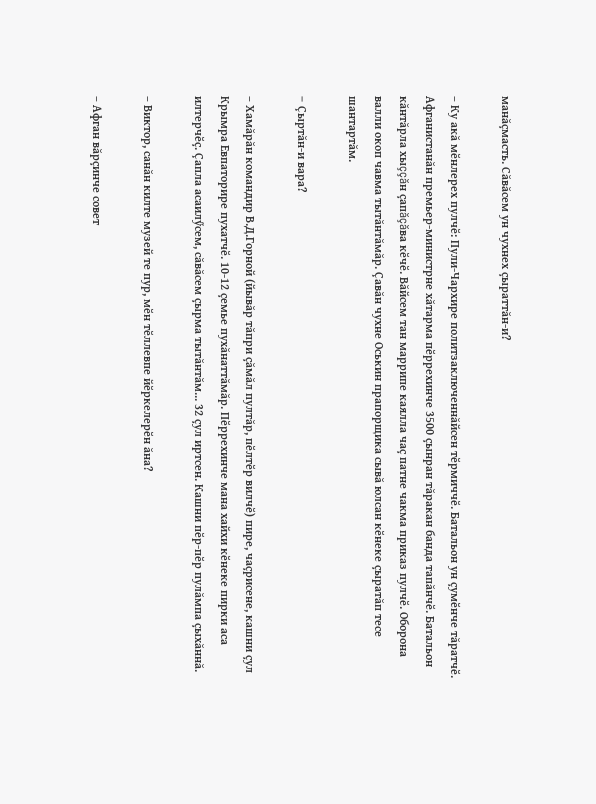манăçмасть. Сăвăсем ун чухнех çыраттăн-и?

– Ку акă мӗнлерех пулчӗ: Пули-Чархире политзаключеннăйсен тӗрмиччӗ. Батальон ун çумӗнче тăратчӗ. Афганистанăн премьер-министрне хăтарма пӗррехинче 3500 çынран тăракан банда тапăнчӗ. Батальон кăнтăрла хыççăн çапăçăва кӗчӗ. Вăйсем тан маррипе каялла чаç патне чакма приказ пулчӗ. Оборона валли окоп чавма тытăнтăмăр. Çавăн чухне Оськин прапорщика сывă юлсан кӗнеке çыратăп тесе шантартăм.

– Çыртăн-и вара?

– Хамăрăн командир В.Д.Горной (йывăр тăпри çăмăл пултăр, пӗлтӗр вилчӗ) пире, чаçрисене, кашни çул Крымра Евпаторире пухатчӗ. 10-12 çемье пухăнаттăмăр. Пӗррехинче мана хайхи кӗнеке пирки аса илтерчӗç. Çапла асаилӳсем, сăвăсем çырма тытăнтăм... 32 çул иртсен. Кашни пӗр-пӗр пулăмпа çыхăннă.

– Виктор, санăн килте музей те пур, мӗн тӗллевпе йӗркелерӗн ăна?

– Афган вăрçинче совет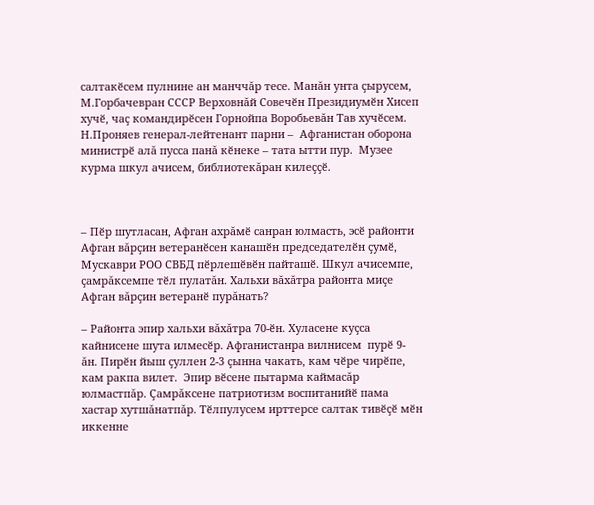салтакӗсем пулнине ан манччăр тесе. Манăн унта çырусем, М.Горбачевран СССР Верховнăй Совечӗн Президиумӗн Хисеп хучӗ, чаç командирӗсен Горнойпа Воробьевăн Тав хучӗсем. Н.Проняев генерал-лейтенант парни –  Афганистан оборона министрӗ алă пусса панă кӗнеке – тата ытти пур.  Музее курма шкул ачисем, библиотекăран килеççӗ.



– Пӗр шутласан, Афган ахрăмӗ санран юлмасть, эсӗ районти Афган вăрçин ветеранӗсен канашӗн председателӗн çумӗ,  Мускаври РОО СВБД пӗрлешӗвӗн пайташӗ. Шкул ачисемпе, çамрăксемпе тӗл пулатăн. Хальхи вăхăтра районта миçе Афган вăрçин ветеранӗ пурăнать?

– Районта эпир хальхи вăхăтра 70-ӗн. Хуласене куçса кайнисене шута илмесӗр. Афганистанра вилнисем  пурӗ 9-ăн. Пирӗн йыш çуллен 2-3 çынна чакать, кам чӗре чирӗпе, кам ракпа вилет.  Эпир вӗсене пытарма каймасăр юлмастпăр. Çамрăксене патриотизм воспитанийӗ пама хастар хутшăнатпăр. Тӗлпулусем ирттерсе салтак тивӗçӗ мӗн иккенне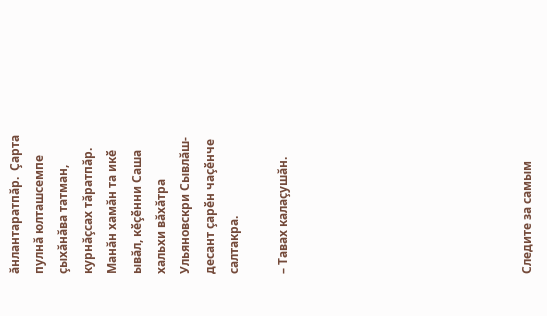ăнлантаратпăр.  Çарта пулнă юлташсемпе çыхăнăва татман, курнăçсах тăратпăр. Манăн хамăн та икӗ ывăл, кӗçӗнни Саша хальхи вăхăтра Ульяновскри Сывлăш-десант çарӗн чаçӗнче салтакра.

– Тавах калаçушăн.









Следите за самым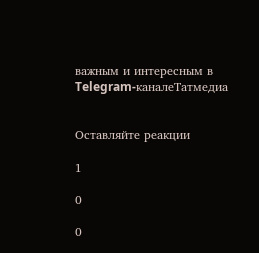важным и интересным в Telegram-каналеТатмедиа


Оставляйте реакции

1

0

0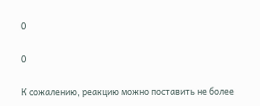0

0

К сожалению, реакцию можно поставить не более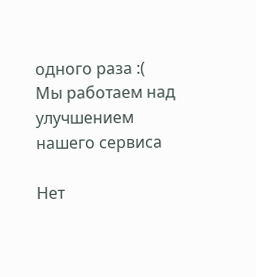одного раза :(
Мы работаем над улучшением нашего сервиса

Нет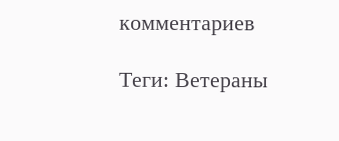комментариев

Теги: Ветераны